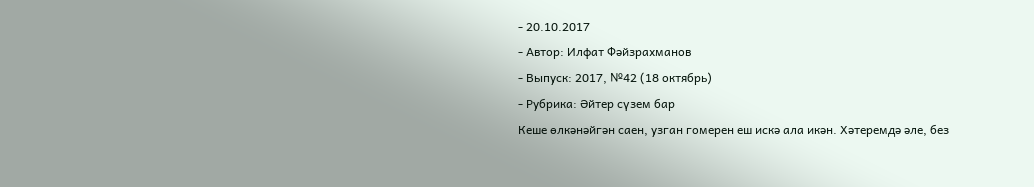- 20.10.2017
- Автор: Илфат Фәйзрахманов
- Выпуск: 2017, №42 (18 октябрь)
- Рубрика: Әйтер сүзем бар
Кеше өлкәнәйгән саен, узган гомерен еш искә ала икән. Хәтеремдә әле, без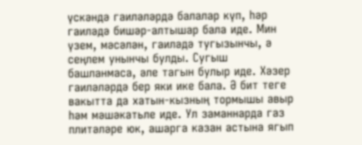үскәндә гаиләләрдә балалар күп, һәр гаиләдә бишәр-алтышар бала иде. Мин үзем, мәсәлән, гаиләдә тугызынчы, ә сеңлем унынчы булды. Сугыш башланмаса, әле тагын булыр иде. Хәзер гаиләләрдә бер яки ике бала. Ә бит теге вакытта да хатын-кызның тормышы авыр һәм мәшәкатьле иде. Ул заманнарда газ плитәләре юк, ашарга казан астына ягып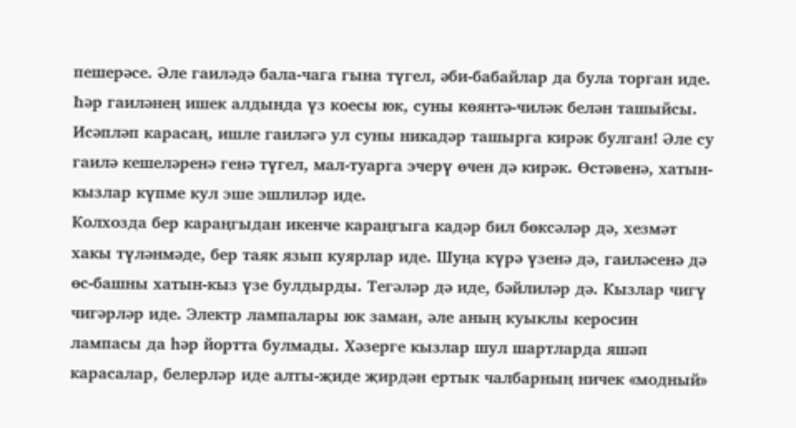пешерәсе. Әле гаиләдә бала-чага гына түгел, әби-бабайлар да була торган иде. Һәр гаиләнең ишек алдында үз коесы юк, суны көянтә-чиләк белән ташыйсы. Исәпләп карасаң, ишле гаиләгә ул суны никадәр ташырга кирәк булган! Әле су гаилә кешеләренә генә түгел, мал-туарга эчерү өчен дә кирәк. Өстәвенә, хатын-кызлар күпме кул эше эшлиләр иде.
Колхозда бер караңгыдан икенче караңгыга кадәр бил бөксәләр дә, хезмәт хакы түләнмәде, бер таяк язып куярлар иде. Шуңа күрә үзенә дә, гаиләсенә дә өс-башны хатын-кыз үзе булдырды. Тегәләр дә иде, бәйлиләр дә. Кызлар чигү чигәрләр иде. Электр лампалары юк заман, әле аның куыклы керосин лампасы да һәр йортта булмады. Хәзерге кызлар шул шартларда яшәп карасалар, белерләр иде алты-җиде җирдән ертык чалбарның ничек «модный»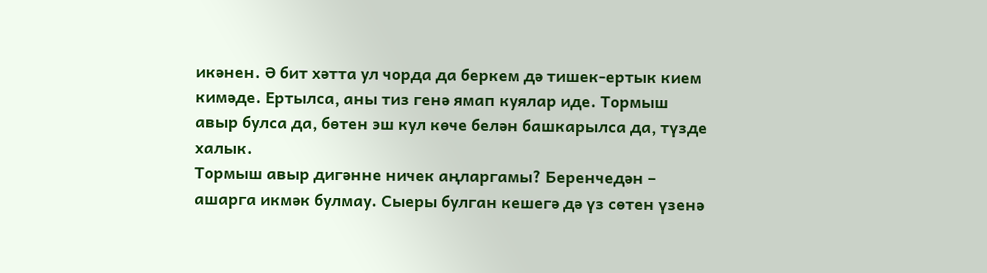икәнен. Ә бит хәтта ул чорда да беркем дә тишек-ертык кием кимәде. Ертылса, аны тиз генә ямап куялар иде. Тормыш авыр булса да, бөтен эш кул көче белән башкарылса да, түзде халык.
Тормыш авыр дигәнне ничек аңларгамы? Беренчедән – ашарга икмәк булмау. Сыеры булган кешегә дә үз сөтен үзенә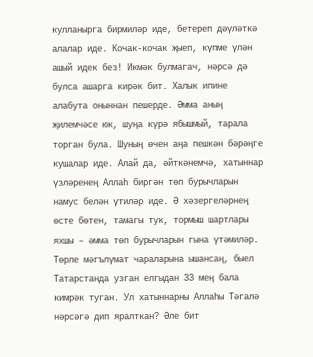кулланырга бирмиләр иде, бетереп дәүләткә алалар иде. Кочак-кочак җыеп, күпме үлән ашый идек без! Икмәк булмагач, нәрсә дә булса ашарга кирәк бит. Халык ипине алабута оныннан пешерде. Әмма аның җилемчәсе юк, шуңа күрә ябышмый, тарала торган була. Шуның өчен аңа пешкән бәрәңге кушалар иде. Алай да, әйткәнемчә, хатыннар үзләренең Аллаһ биргән төп бурычларын намус белән үтиләр иде. Ә хәзергеләрнең өсте бөтен, тамагы тук, тормыш шартлары яхшы – әмма төп бурычларын гына үтәмиләр. Төрле мәгълүмат чараларына ышансаң, быел Татарстанда узган елгыдан 33 мең бала кимрәк туган. Ул хатыннарны Аллаһы Тәгалә нәрсәгә дип яралткан? Әле бит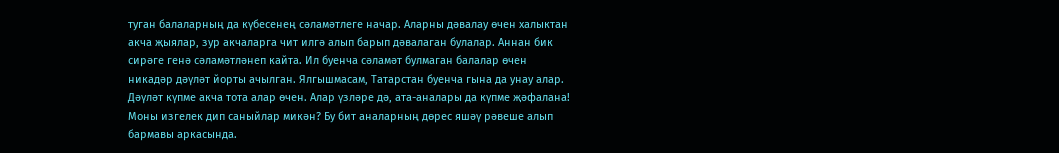туган балаларның да күбесенең сәламәтлеге начар. Аларны дәвалау өчен халыктан акча җыялар, зур акчаларга чит илгә алып барып дәвалаган булалар. Аннан бик сирәге генә сәламәтләнеп кайта. Ил буенча сәламәт булмаган балалар өчен никадәр дәүләт йорты ачылган. Ялгышмасам, Татарстан буенча гына да унау алар. Дәүләт күпме акча тота алар өчен. Алар үзләре дә, ата-аналары да күпме җәфалана! Моны изгелек дип саныйлар микән? Бу бит аналарның дөрес яшәү рәвеше алып бармавы аркасында.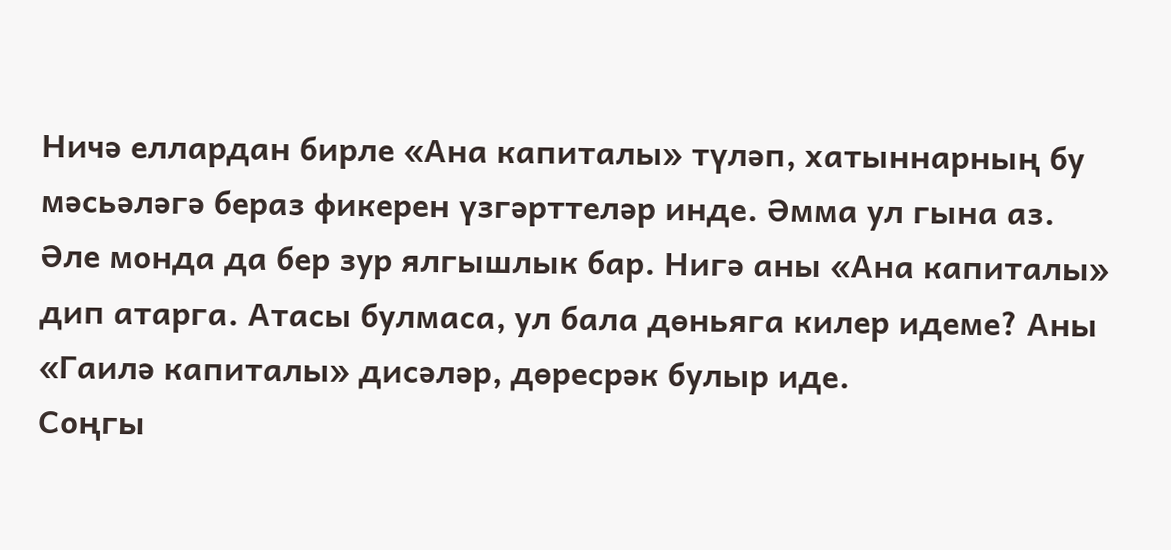Ничә еллардан бирле «Ана капиталы» түләп, хатыннарның бу мәсьәләгә бераз фикерен үзгәрттеләр инде. Әмма ул гына аз. Әле монда да бер зур ялгышлык бар. Нигә аны «Ана капиталы» дип атарга. Атасы булмаса, ул бала дөньяга килер идеме? Аны «Гаилә капиталы» дисәләр, дөресрәк булыр иде.
Соңгы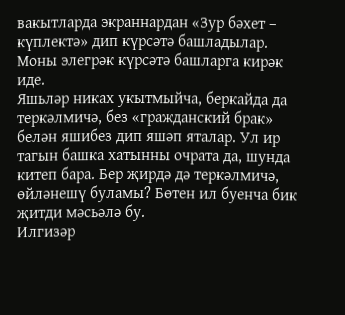вакытларда экраннардан «Зур бәхет – күплектә» дип күрсәтә башладылар. Моны элегрәк күрсәтә башларга кирәк иде.
Яшьләр никах укытмыйча, беркайда да теркәлмичә, без «гражданский брак» белән яшибез дип яшәп яталар. Ул ир тагын башка хатынны очрата да, шунда китеп бара. Бер җирдә дә теркәлмичә, өйләнешү буламы? Бөтен ил буенча бик җитди мәсьәлә бу.
Илгизәр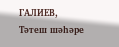ГАЛИЕВ,
Тәтеш шәһәре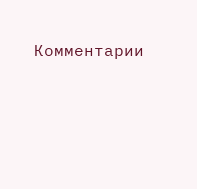Комментарии